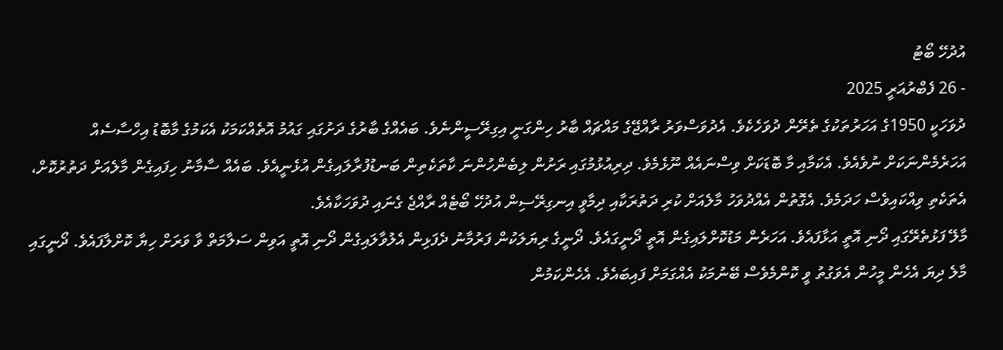އުދުހޭ ބޯޓު
- 26 ފެބްރުއަރީ 2025
ދުވަހަކީ 1950ގެ އަހަރުތަކުގެ ތެރޭން ދުވަހެކެވެ. އެދުވަސްވަރު ރާއްޖޭގެ މައްޗައް ބާރު ހިންގަނީ އިގިރޭސީންނެވެ. ބައެއްގެ ބާރުގެ ދަށުގައި ގައުމު އޮތެއްކަމަކު އެކަމުގެ މާބޮޑު އިހްސާސެއް އަހަރެމެންނަކަށް ނުވެއެވެ. އެކަމާއި މާ ބޮޑަކަށް ވިސްނައެއް ނޫޅެމެވެ. ދިރިއުޅުމުގައި ރަށުން ލިބެންހުންނަ ކާތަކެތިން ބަނޑުފުރާލައިގެން އުޅެނީއެވެ. ބައެއް ސާމާނު ހިފައިގެން މާލެއަށް ދަތުރުކޮށް، އެތަކެތި ވިއްކައިވެސް ހަދަމެވެ. އެގޮތުން އެއްދުވަހު މާލެއަށް ކުރި ދަތުރަކާއި ދިމާވީ އިނގިރޭސިން އުދުހޭ ބޯޓެއް ރާއްޖެ ގެނައި ދުވަހަކާއެވެ.
މާލޭ ފަޅުތެރޭގައި ދޯނި އޮތީ އަޅާފައެވެ. އަހަރެން މަޑުކޮށްލައިގެން އޮތީ ދޯނީގައެވެ. ދޯނީގެ ރިޔަލަކުން ފަރުމާނު ދެފަޅިން އެލުވާލައިގެން ދޯނި އޮތީ އަވިން ސަލާމަތް ވާ ވަރަށް ހިޔާ ކޮށްލާފައެވެ. ދޯނީގައި މާލެ ދިޔަ އެހެން މީހުން އެވަގުތު ވީ ކޮންމެވެސް ބޭނުމަކު އެއްގަމަށް ފައިބައެވެ. އެހެންކަމުން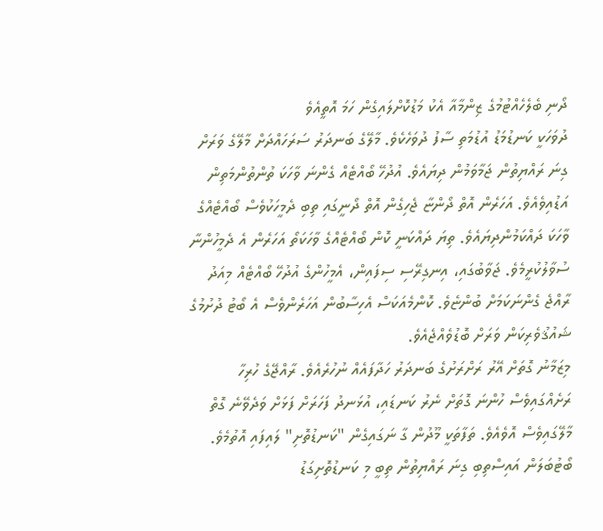ދޯނި ބެލެހެއްޓުމުގެ ޒިންމާއާ އެކު މަޑުކޮށްލައިގެން ހަމަ އޮތީއެވެ
ދުވަހަކީ ކަނޑުމަޑު އުޑުމަތި ސާފު ދުވަހެކެވެ. މާލޭގެ ބަނދަރު ސަރަހައްދަށް މާލޭގެ ވަރަށް ގިނަ ރައްޔިތުން ޖަމާވަމުން ދިޔައެވެ. އުދުހޭ ބޯއްޓެއް ގެންނަ ވާހަކަ ތުންތުންމަތިން އަޑުއިވެއެވެ. އަހަރެން އޮތް ދޯންޏާ ޖެހިގެން އޮތް ދޯނީގައި ތިބި ދެމީހަކުވެސް ބޯއްޓެއްގެ ވާހަކަ ދައްކަމުންދިޔައެވެ. ތިޔަ ދައްކަނީ ކޮން ބޯއްޓެއްގެ ވާހަކަތޯ އަހަރެން އެ ދެމީހުންނާ ސުވާލުކުރީމެވެ. ޖަވާބުގައި، އިނގިރޭސި ސިފައިން، އެމީހުންގެ އުދުހޭ ބޯއްޓެއް މިއަދު ރާއްޖެ ގެންނަކަމަށް ބުންޏެވެ. ކޮންމެއަކަސް އެހިސާބުން އަހަރެންވެސް އެ ބޯޓު ދުށުމުގެ ޝައުޤުވެރިކަން ވަރަށް ބޮޑުވެއްޖެއެވެ.
މިޒަމާނު ގޮތަށް އޭރު ރަށްރަށުގެ ބަނދަރު ހަދާފައެއް ނުހުރެއެވެ. ރާއްޖޭގެ ހުރިހާ ރަށެއްގައިވެސް ހުންނަ ގޮތަށް ނެރު ކަނޑައި، އުޅަނދު ފަހަރަށް ފަޅަށް ވަދެވޭނެ ގޮތް މާލޭގައިވެސް އޮވެއެވެ. ތަފާތަކީ މޫދުން ގާ ނަގައިގެން "ކަނޑުތޮށި" ލައިފައި އޮތުމެވެ. ބޯޓުބަލަން އައިސްތިބި ގިނަ ރައްޔިތުން ތިބީ މި ކަނޑުތޮށިގަޑު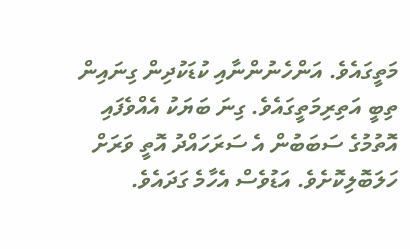މަތީގައެވެ. އަންހެނުންނާއި ކުޑަކުދިން ގިނައިން ތިބީ އަތިރިމަތީގައެވެ. ގިނަ ބަޔަކު އެއްވެފައި އޮތުމުގެ ސަބަބުން އެ ސަރަހައްދު އޮތީ ވަރަށް ހަލަބޮލިކޮށެވެ. އަޑުވެސް އެހާމެ ގަދައެވެ.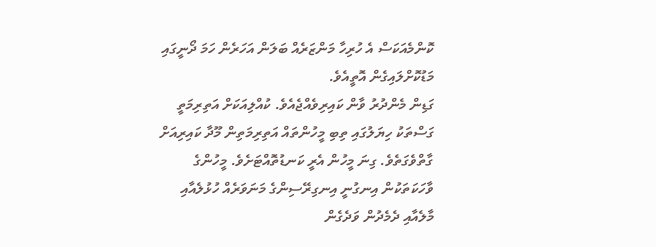ކޮންމެއަކަސް އެ ހުރިހާ މަންޒަރެއް ބަލަން އަހަރެން ހަމަ ދޯނީގައި މަޑުކޮށްލައިގެން އޮތީއެވެ.
ގަޑިން މެންދުރު ވާން ކައިރިވެއްޖެއެވެ. ކުއްލިއަކަށް އަތިރިމަތީ ގަސްތަކު ހިޔަލުގައި ތިބި މީހުންތައް އަތިރިމަތިން މޫދާ ކައިރިއަށް ގާތްވެގަތެވެ. ގިނަ މީހުން އެރީ ކަނޑުތޮއްޓަށެވެ. މީހުންގެ ވާހަކަތަކުން އިނގުނީ އިނގިރޭސިންގެ މަނަވަރެއް ހުޅުލެއާއި މާލެއާއި ދެމެދުން ވަދެގެން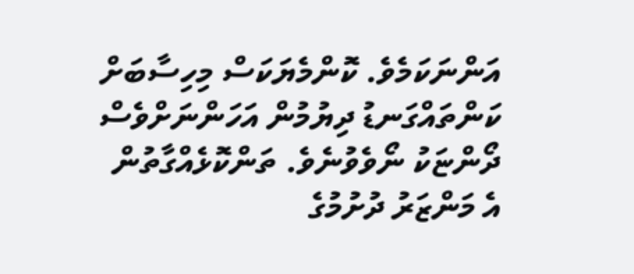އަންނަކަމެވެ. ކޮންމެޔަކަސް މިހިސާބަށް ކަންތައްގަނޑު ދިޔުމުން އަހަންނަށްވެސް ދޯންޏަކު ނޯވެވުނެވެ. ތަންކޮޅެއްގާތުން އެ މަންޒަރު ދުށުމުގެ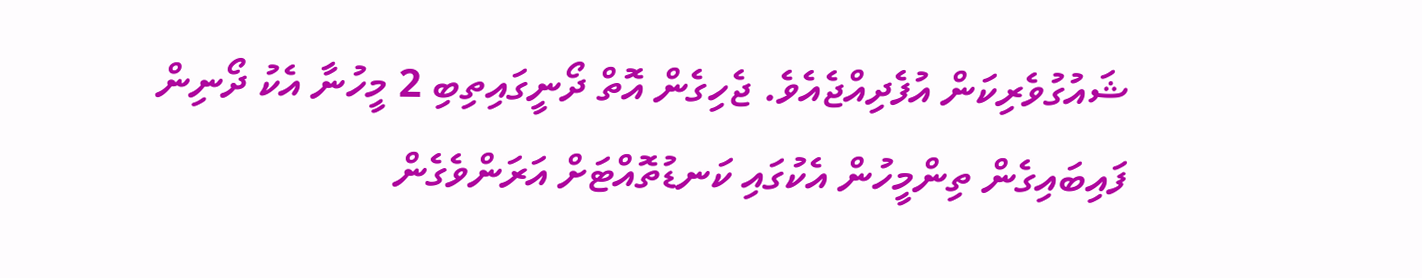ޝައުގުވެރިކަން އުފެދިއްޖެއެވެ. ޖެހިގެން އޮތް ދޯނީގައިތިބި 2 މީހުނާ އެކު ދޯނިން ފައިބައިގެން ތިންމީހުން އެކުގައި ކަނޑުތޮއްޓަށް އަރަންވެގެން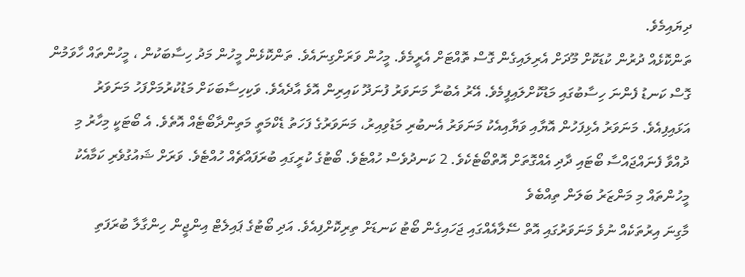ދިޔައިމެވެ.
ތަންކޮޅެއް ދުރުން ކުޑަކޮށް މޫދަށް އެރިލައިގެން ގޮސް ތޮއްޓަށް އެރީމެވެ. މީހުން ވަރަށްގިނައެވެ. ތަންކޮޅެން މީހުން މަދު ހިސާބަކުން ، މީހުންތައް ހާވަމުން ގޮސް ކަނޑު ފެންނަ ހިސާބުގައި މަޑުކޮށްލައިފީމެވެ. އޭރު އެބުނާ މަނަވަރު ފުނަދޫ ކައިރިން އޮވެ އާދެއެވެ. ވަކިހިސާބަކަށް މަޑުކުރުމަށްފަހު މަނަވަރު އަޅައިފިއެވެ. މަނަވަރު އެޅިފަހުން އޮޔާއި ވަޔާއިއެކު މަނަވަރު އެނބުރި މަޑުވިއިރު، މަނަވަރުގެ ފަހަތު ޑެކްމަތީ މަތިންދާބޯޓެއް އޮތެވެ. އެ ބޯޓަކީ މިހާރު މި ދުއްވާ ފެނައްޖައްސާ ބޯޓައި ދާދި އެއްގޮތަށް އޮތްބޯޓެކެވެ. 2 ކަނދުވެސް ހުއްޓެވެ. ބޯޓުގެ ކުރީގައި ބުރަފައްޗެއް ހުއްޓެވެ. ވަރަށް ޝައުގުވެރި ކަމާއެކު މީހުންތައް މި މަންޒަރު ބަލަން ތިއްބެވެ
މާގިނަ އިރުތަކެއް ނުވެ މަނަވަރުގައި އޮތް ސޭލާއެއްގައި ޖަހައިގެން ބޯޓު ކަނޑަށް ތިރިކޮށްފިއެވެ. އަދި ބޯޓުގެ ޕައިލެޓް އިންޖީން ހިންގާލާ ބުރަފަތި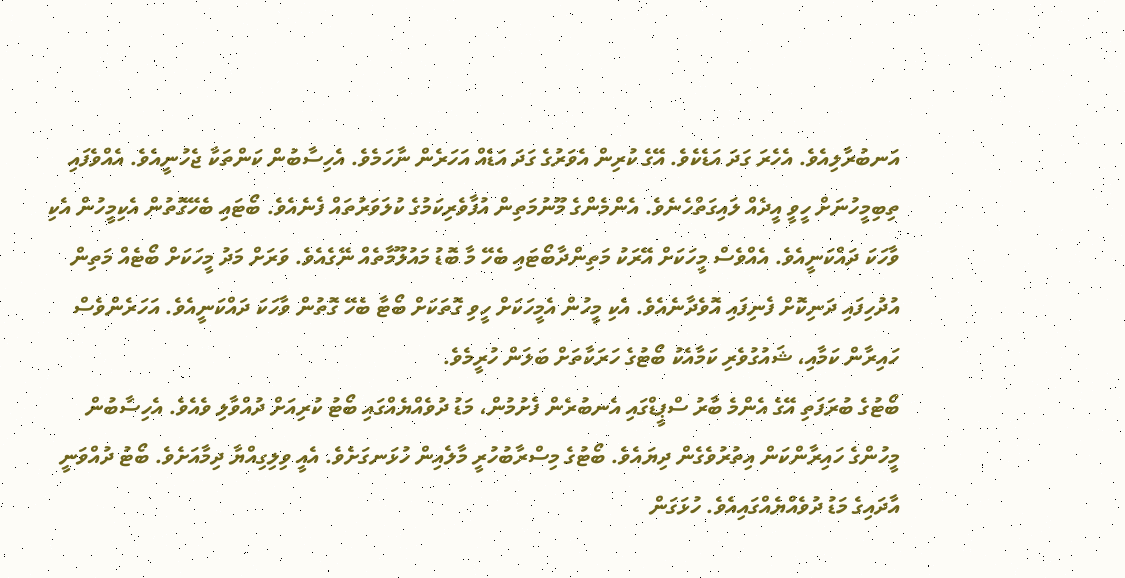އަނބުރާލިއެވެ. އެހެރަ ގަދަ އަޑެކެވެ. އޭގެ ކުރިން އެވަރުގެ ގަދަ އަޑެއް އަހަރެން ނާހަމެވެ. އެހިސާބުން ކަންތަކާ ޖެހުނީއެވެ. އެއްވެފައި ތިބިމީހުނަށް ހީވީ އީދެއް ލައިގަތްހެނެވެ. އެންމެންގެ މޫނުމަތިން އުފާވެރިކަމުގެ ކުލަވަރުތައް ފެނެއެވެ. ބޯޓައި ބެހޭގޮތުން އެކިމީހުން އެކި ވާހަކަ ދައްކަނީއެވެ. އެއްވެސް މީހަކަށް އޭރަކު މަތިންދާބޯޓައި ބެހޭ މާ ބޮޑު މައުލޫމާތެއް ނޭގެއެވެ. ވަރަށް މަދު މީހަކަށް ބޯޓެއް މަތިން އުދުހިފައި ދަނިކޮށް ފެނިފައި އޮވެދާނެއެވެ. އެކި މީހުން އެމީހަކަށް ހީވި ގޮތަކަށް ބޯޓާ ބެހޭ ގޮތުން ވާހަކަ ދައްކަނީއެވެ. އަހަރެންވެސް ހައިރާން ކަމާއި، ޝައުގުވެރި ކަމާއެކު ބޯޓުގެ ހަރަކާތަށް ބަލަން ހުރީމެވެ.
ބޯޓުގެ ބުރަފަތި އޭގެ އެންމެ ބާރު ސްޕީޑްގައި އެނބުރެން ފެށުމުން، މަޑު ދުވެއްޔެއްގައި ބޯޓު ކުރިއަށް ދުއްވާލި ވެއެވެ. އެހިސާބުން މީހުންގެ ހައިރާންކަން އިތުރުވެގެން ދިޔައެވެ. ބޯޓުގެ މިސްރާބުހުރީ މާލެއިން ހުޅަނގަށެވެ. އެއީ ވިލިގިއްޔާ ދިމާއަށެވެ. ބޯޓު ދުއްވަނީ އާދައިގެ މަޑު ދުވެއްޔެއްގައިއެވެ. ހުޅަގަން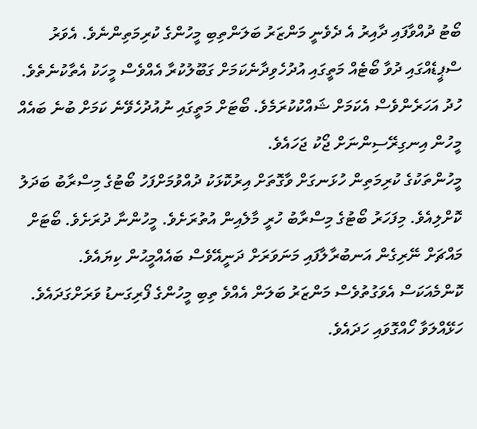ބޯޓު ދުއްވާފައި ދާއިރު އެ ދެވެނީ މަންޒަރު ބަލަންތިބި މީހުންގެ ކުރިމަތިންނެވެ. އެވަރު ސްޕީޑެއްގައި ދުވާ ބޯޓެއް މަތީގައި އުދުހެވިދާނެކަމަށް ގަބޫލުކުރާ އެއްވެސް މީހަކު އެތާކުނެތެވެ. ހުދު އަހަރެންވެސް އެކަމަށް ޝައްކުކުރަމެވެ. ބޯޓަށް މަތީގައި ނުއުދުހެވޭނެ ކަމަށް ބުނެ ބައެއް މީހުން އިނގިރޭސިންނަށް ޖޯކު ޖަހައެވެ.
މީހުންތަކުގެ ކުރިމަތިން ހުޅަނގަށް ވާގޮތަށް އިރުކޮޅަކު ދުއްވުމަށްފަހު ބޯޓުގެ މިސްރާބު ބަދަލު ކޮށްލިއެވެ. މިފަހަރު ބޯޓުގެ މިސްރާބު ހުރީ މާލެއިން އުތުރަށެވެ. މީހުންނާ ދުރަށެވެ. ބޯޓަށް މައްޗަށް ނޭރިގެން އަނބުރާލާފައި މަނަވަރަށް ދަނީއޭވެސް ބައެއްމީޙުން ކިޔައެވެ. ކޮންމެއަކަސް އެވަގުތުވެސް މަންޒަރު ބަލަން އެއްވެ ތިބި މީހުންގެ ފޯރިގަނޑު ވަރަށްގަދައެވެ. ހަޅޭއްލަވާ ހޯއްގޮވައި ހަދައެވެ.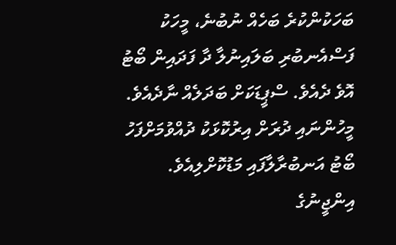ބަހަކުންކުރެ ބަހެއް ނުބުނެ، މީހަކު ފަސްއެނބުރި ބަލައިނުލާ ދާ ފަދައިން ބޯޓު އޮވެ ދެއެވެ. ސްޕީޑަކަށް ބަދަލެއް ނާދެއެވެ.
މީހުންނައި ދުރަށް އިރުކޮޅަކު ދުއްވުމަށްފަހު ބޯޓު އަނބުރާލާފައި މަޑުކޮށްލިއެވެ. އިންޖީނުގެ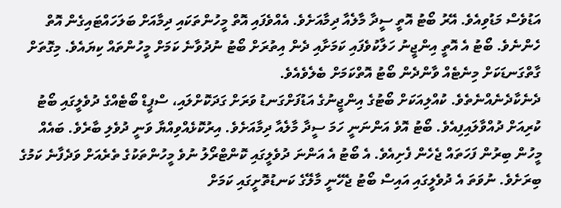އަޑުވެސް މަޑުވިއެވެ. އޭރު ބޯޓު އޮތީ ސީދާ މާލެއާ ދިމާއަށެވެ. އެއްވެފައި އޮތް މީހުންތަކައި ދިމާއަށް ބަލަހައްޓައިގެން އޮތް ހެންނެވެ. ބޯޓު އެ އޮތީ އިންޖީނު ހަލާކުވެފައި ކަމަށާއި ދެން އިތުރަށް ބޯޓު ނުދުވާނެ ކަމަށް މީހުންތައް ކިޔައެވެ. މިގޮތަށް ގާތްގަނޑަކަށް މިނެޓެއް ވާންދެން ބޯޓު އޮތްކަމަށް ބެލެވެއެވެ.
ދެނެކާދެނެއްނެތެވެ. ކުއްލިއަކަށް ބޯޓުގެ އިންޖީނުގެ އަޑުފަށްގަނޑު ވަރަށް ގަދަކޮށްލައި، ސްޕީޑް ބޯޓެއްގެ ދުވެލީގައި ބޯޓު ކުރިއަށް ދުއްވާލައިފިއެވެ. ބޯޓު އޮވެ އަންނަނީ ހަމަ ސީދާ މާލެއާ ދިމާއަށެވެ. އިރުކޮޅެއްވިއްޔާ ވަނީ ދުވެލި ބާރެވެ. ބައެއް މީހުން ބިރުން ފަހަތައް ޖެހެން ފެށިއެވެ. އެ ބޯޓު އެ އަންނަ ދުވެލީގައި ކޮންޓްރޯލު ނުވެ މީހުންތަކުގެ ތެރެއަށް ވަދެފާނެ ކަމުގެ ބިރަށެވެ. ނުވަތަ އެ ދުވެލީގައި އައިސް ބޯޓު ޖެހޭނީ މާލޭގެ ކަނޑުތޮށީގައި ކަމަށް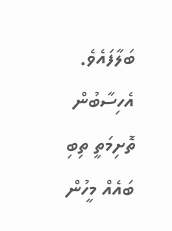ބަލާފައެވެ. އެހިސާބުން ތޮށިމަތީ ތިބި ބައެއް މީހުން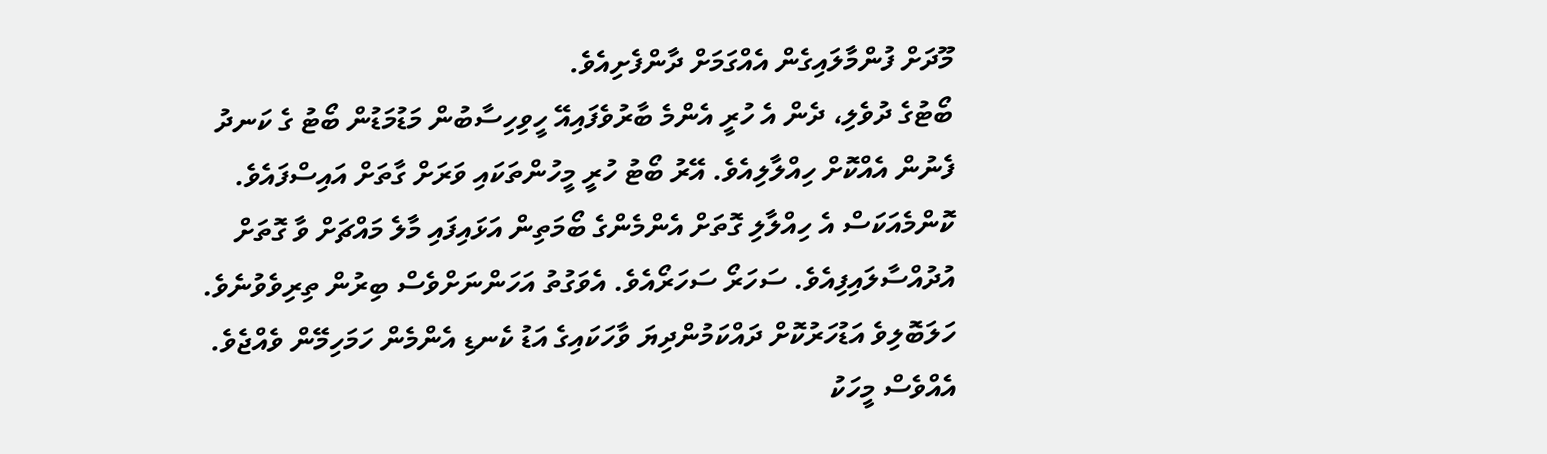މޫދަށް ފުންމާލައިގެން އެއްގަމަށް ދާންފެށިއެވެ.
ބޯޓުގެ ދުވެލި، ދެން އެ ހުރީ އެންމެ ބާރުވެފައިއޭ ހީވިހިސާބުން މަޑުމަޑުން ބޯޓު ގެ ކަނދު ފެނުން އެއްކޮށް ހިއްލާލިއެވެ. އޭރު ބޯޓު ހުރީ މީހުންތަކައި ވަރަށް ގާތަށް އައިސްފައެވެ. ކޮންމެއަކަސް އެ ހިއްލާލި ގޮތަށް އެންމެންގެ ބޯމަތިން އަޅައިފައި މާލެ މައްޗަށް ވާ ގޮތަށް އުދުއްސާލައިފިއެވެ. ސަހަރޯ ސަހަރޯއެވެ. އެވަގުތު އަހަންނަށްވެސް ބިރުން ތިރިވެވުނެވެ. ހަލަބޮލިވެ އަޑުހަރުކޮށް ދައްކަމުންދިޔަ ވާހަކައިގެ އަޑު ކެނޑި އެންމެން ހަމަހިމޭން ވެއްޖެވެ. އެއްވެސް މީހަކު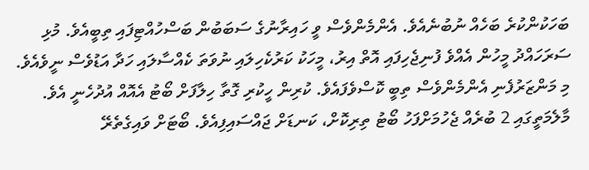ބަހަކުންކުރެ ބަހެއް ނުބުނެއެވެ. އެންމެންވެސް ވީ ހައިރާނުގެ ސަބަބުން ބަސްހުއްޓިފައި ތިބީއެވެ. މުޅި ސަރަހައްދު މީހުން އެއްވެ ފުނިޖެހިފައި އޮތް އިރު، މީހަކު ކަރުކެހިލައި ނުވަތަ ކެއްސާލައި ހަދާ އަޑުވެސް ނީވެއެވެ. މި މަންޒަރުފެނި އެންމެންވެސް ތިބީ ކޮސްވެފައެވެ. ކުރިން ހީކުރި ގޮތާ ހިލާފަށް ބޯޓު އެއޮއް އުދުހެނީ އެވެ.
މާލެމަތީގައި 2 ބުރެއް ޖެހުމަށްފަހު ބޯޓު ތިރިކޮށް، ކަނޑަށް ޖައްސައިފިއެވެ. ބޯޓަށް ވައިގެތެރޭ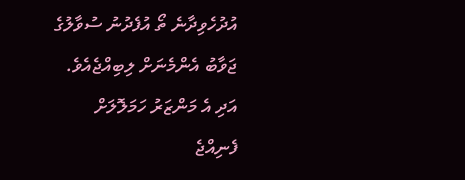އުދުހެވިދާނެ ތޯ އުފެދުނު ސުވާލުގެ ޖަވާބު އެންމެނަށް ލިބިއްޖެއެވެ. އަދި އެ މަންޒަރު ހަމަލޮލަށް ފެނިއްޖެ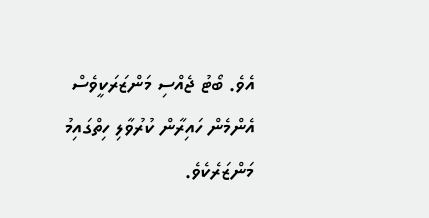އެވެ. ބޯޓު ޖެއްސި މަންޒަރަކީވެސް އެންމެން ހައިރާން ކުރުވާލި ހިތްގައިމު މަންޒަރެކެވެ.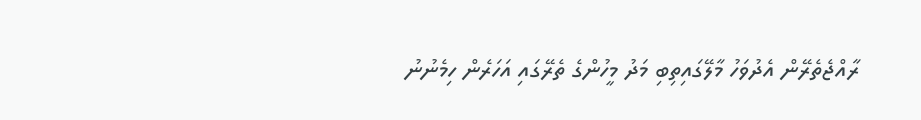ރާއްޖެތެރޭން އެދުވަހު މާލޭގައިތިބި މަދު މީހުންގެ ތެރޭގައި އަހަރެން ހިމެނުނު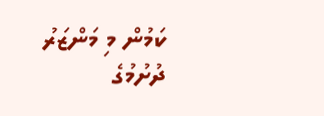ކަމުން މި މަންޒަރު ދުށުމުގެ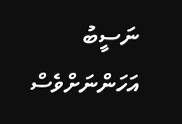ނަސީބު އަހަންނަށްވެސް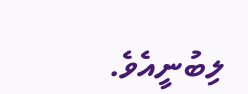ލިބުނީއެވެ.